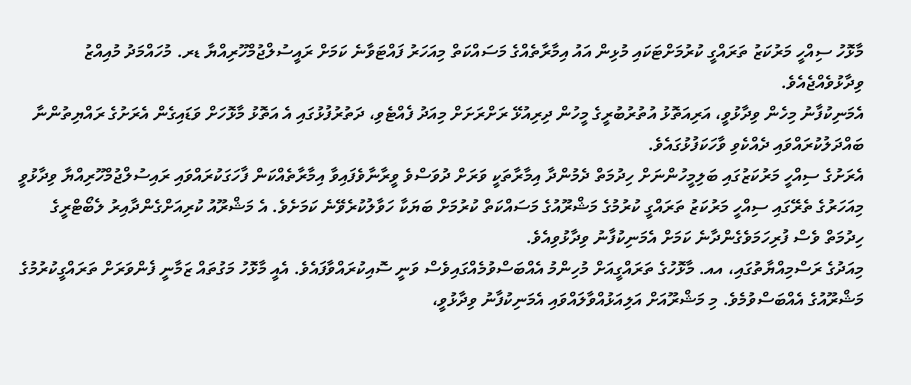މާޅޮހު ސިއްހީ މަރުކަޒު ތަރައްގީ ކުރުމަށްޓަކައި މުޅިން އައު އިމާރާތެއްގެ މަސައްކަތް މިއަހަރު ފައްޓަވާނެ ކަމަށް ރައީސުލްޖުމްހޫރިއްޔާ ޑރ. މުހައްމަދު މުއިއްޒު ވިދާޅުވެއްޖެއެވެ.
އެމަނިކުފާނު މިހެން ވިދާޅުވީ، އަރިއަތޮޅު އުތުރުބުރީގެ މީހުން ދިރިއުޅޭ ރަށްރަށަށް މިއަދު ފެއްޓެވި، ދަތުރުފުޅުގައި އެ އަތޮޅު މާޅޮހަށް ވަޑައިގެން އެރަށުގެ ރައްޔިތުންނާ ބައްދަލުކުރައްވައި ދެއްކެވި ވާހަކަފުޅުގައެވެ.
އެރަށުގެ ސިއްހީ މަރުކަޒުގައި ބަލިމީހުންނަށް ހިދުމަތް ދެމުންދާ އިމާރާތަކީ ވަރަށް ދުވަސްވެ ވީރާނާވެފައިވާ އިމާރާތެއްކަން ފާހަގަކުރައްވައި ރައިސުލްޖުމްހޫރިއްޔާ ވިދާޅުވީ މިއަހަރުގެ ތެރޭގައި ސިއްހީ މަރުކަޒު ތަރައްގީ ކުރުމުގެ މަޝްރޫއުގެ މަސައްކަތް ކުރުމަށް ބަޔަކާ ހަވާލުކުރެވޭނެ ކަމަށެވެ. އެ މަޝްރޫއު ކުރިއަށްގެންދާއިރު ލެބޯޓްރީގެ ހިދުމަތް ވެސް ފުރިހަމަވެގެންދާނެ ކަމަށް އެމަނިކުފާނު ވިދާޅުވިއެވެ.
މިއަދުގެ ރަސްމިއްޔާތުގައި، އއ. މާޅޮހުގެ ތަރައްގީއަށް މުހިންމު އެއްބަސްވުމެއްގައިވެސް ވަނީ ސޮއިކުރައްވާފައެވެ. އެއީ މާޅޮހު މަގުތައް ޒަމާނީ ފެންވަރަށް ތަރައްގީކުރުމުގެ މަޝްރޫއުގެ އެއްބަސްވުމެވެ. މި މަޝްރޫއަށް އަލިއަޅުއްވާލައްވައި އެމަނިކުފާނު ވިދާޅުވީ،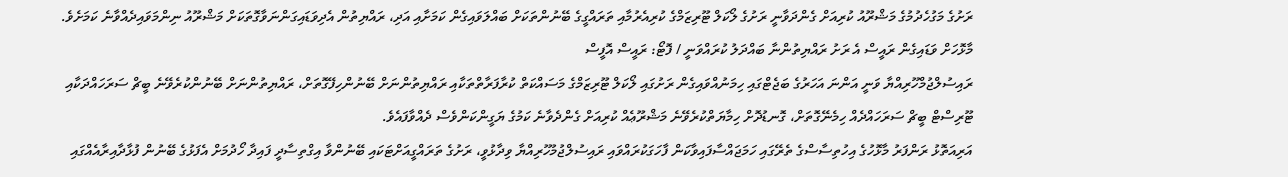ރަށުގެ މަގުހެދުމުގެ މަޝްރޫއު ކުރިއަށް ގެންދަވާނީ ރަށުގެ ލޯކަލް ޓޫރިޒަމްގެ ކުރިއެރުމާއި ތަރައްގީގެ ބޭނުންތަކަށް ބައްލަވައިގެން ކަމަށާއި އަދި، ރައްޔިތުން އެދިވަޑައިގަންނަވާގޮތަކަށް މަޝްރޫއު ނިންމަވައިދެއްވާނެ ކަމަށެވެ.
މާޅޮހަށް ވަޑައިގެން ރައީސް އެ ރަށު ރައްޔިތުންނާ ބައްދަލު ކުރައްވަނީ / ފޮޓޯ: ރައީސް އޮފީސް
ރައިސުލްޖުމްހޫރިއްޔާ ވަނީ އަންނަ އަހަރުގެ ބަޖެޓްގައި ހިމަނުއްވައިގެން ރަށުގައި ލޯކަލް ޓޫރިޒަމްގެ މަސައްކަތް ކުރާފަރާތްތަކާއި ރައްޔިތުންނަށް ބޭނުންހިފޭގޮތަށް، ރައްޔިތުންނަށް ބޭނުންކުރެވޭނެ ބީޗް ސަރަހައްދަކާއި ޓޫރިސްޓް ބީޗް ސަރަހައްދެއް ހިމެނޭގޮތަށް، ގޮނޑުދޮށް ހިމާޔަތްކުރެވޭނެ މަޝްރޫޢެއް ކުރިއަށް ގެންދެވާނެ ކަމުގެ ޔަގީންކަންވެސް ދެއްވާފައެވެ.
އަރިއަތޮޅު ރަންފަރު މާޅޮހުގެ އިހުތިސާސްގެ ތެރޭގައި ހަމަޖައްސާފައިވާކަން ފާހަގަކުރައްވައި ރައިސުލްޖުމުހޫރިއްޔާ ވިދާޅުވީ، ރަށުގެ ތަރައްގީއަށްޓަކައި ބޭނުންވާ އިގްތިސާދީ ފައިދާ ހޯދުމަށް އެފަޅުގެ ބޭނުން ފުޅާދާއިރާއެއްގައި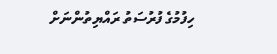ހިފުމުގެ ފުރުސަތު ރައްޔިތުންނަށް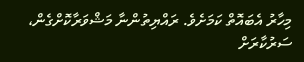މިހާރު އެބައޮތް ކަމަށެވެ. ރައްޔިތުންނާ މަޝްވަރާކޮށްގެން، ސަރުކާރަށް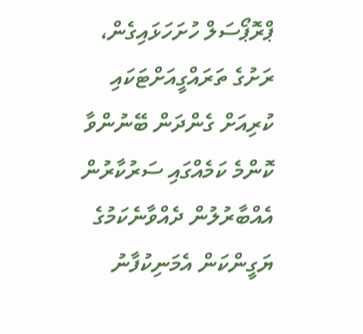ޕްރޮޕޯސަލް ހުށަހަޅައިގެން، ރަށުގެ ތަރައްގީއަށްޓަކައި ކުރިއަށް ގެންދަން ބޭނުންވާ ކޮންމެ ކަމެއްގައި ސަރުކާރުން އެއްބާރުލުން ދެއްވާނެކަމުގެ ޔަގީންކަން އެމަނިކުފާނު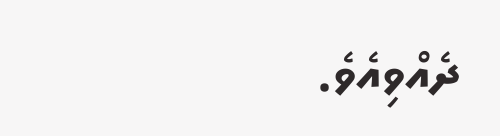ދެއްވިއެވެ.